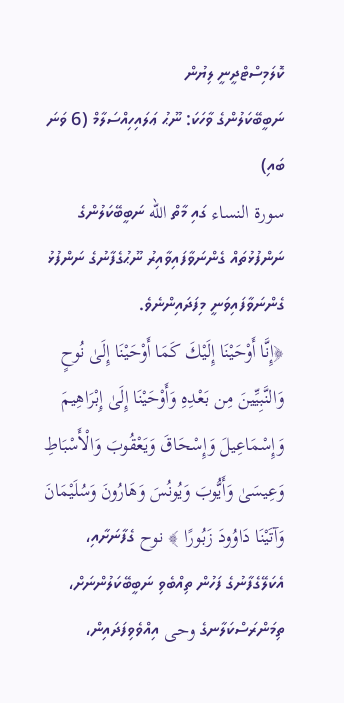ކޮލަމިސްޓްދީނީ ލިޔުން
ނަބީބޭކަލުންގެ ވާހަކަ: ނޫޙު ޢަލައިހިއްސަލާމް (6 ވަނަ ބައި)
سورة النساء ގައި މާތް الله ނަބީބޭކަލުންގެ ނަންފުޅުތައް ގެންނަވާފައިވާއިރު ނޫޙުގެފާނުގެ ނަންފުޅު ގެންނަވާފައިވަނީ މިފަދައިންނެވެ.
﴿إِنَّا أَوْحَيْنَا إِلَيْكَ كَمَا أَوْحَيْنَا إِلَىٰ نُوحٍ وَالنَّبِيِّينَ مِن بَعْدِهِ وَأَوْحَيْنَا إِلَىٰ إِبْرَاهِيمَ وَإِسْمَاعِيلَ وَإِسْحَاقَ وَيَعْقُوبَ وَالْأَسْبَاطِ وَعِيسَىٰ وَأَيُّوبَ وَيُونُسَ وَهَارُونَ وَسُلَيْمَانَ وَآتَيْنَا دَاوُودَ زَبُورًا ﴾ نوح ގެފާނަށާއި، އެކަލޭގެފާނުގެ ފަހުން ތިއްބެވި ނަބީބޭކަލުންނަށް، ތިމަންރަސްކަލާނގެ وحى އިއްވެވިފަދައިން،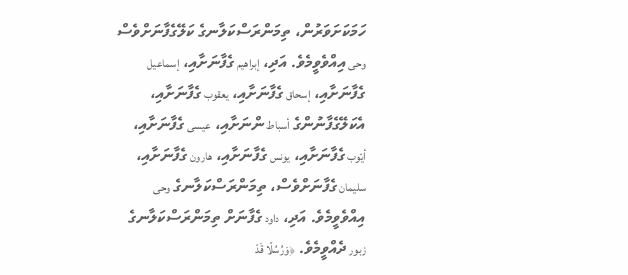ހަމަކަށަވަރުން، ތިމަންރަސްކަލާނގެ ކަލޭގެފާނަށްވެސް وحى އިއްވެވީމެވެ. އަދި، إبراهيم ގެފާނަށާއި، إسماعيل ގެފާނަށާއި، إسحاق ގެފާނަށާއި، يعقوب ގެފާނަށާއި، އެކަލޭގެފާނުންގެ أسباط ންނަށާއި، عيسى ގެފާނަށާއި، أيّوب ގެފާނަށާއި، يونس ގެފާނަށާއި، هارون ގެފާނަށާއި، سليمان ގެފާނަށްވެސް، ތިމަންރަސްކަލާނގެ وحى އިއްވެވީމެވެ. އަދި، داود ގެފާނަށް ތިމަންރަސްކަލާނގެ زبور ދެއްވީމެވެ. ﴿وَرُسُلًا قَدْ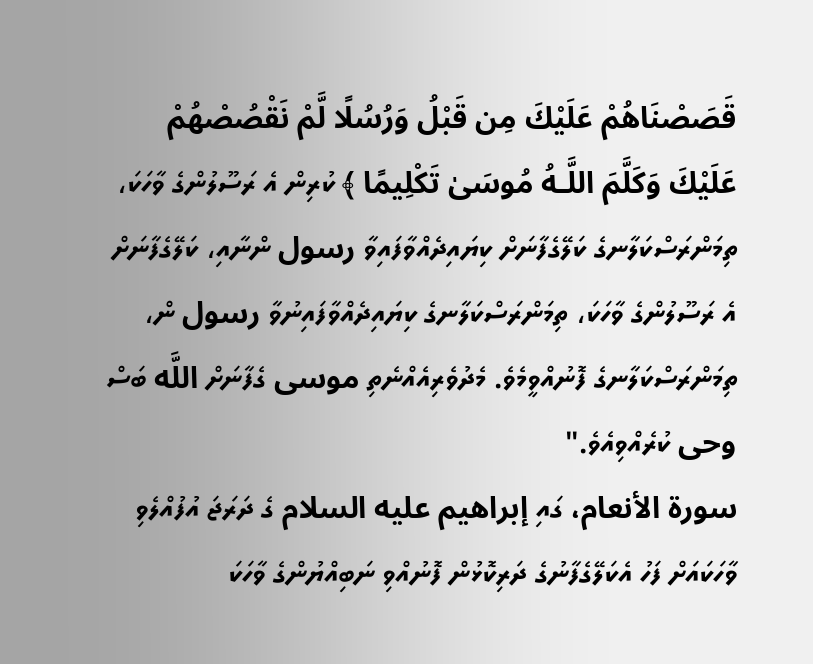قَصَصْنَاهُمْ عَلَيْكَ مِن قَبْلُ وَرُسُلًا لَّمْ نَقْصُصْهُمْ عَلَيْكَ وَكَلَّمَ اللَّـهُ مُوسَىٰ تَكْلِيمًا ﴾ ކުރިން އެ ރަސޫލުންގެ ވާހަކަ، ތިމަންރަސްކަލާނގެ ކަލޭގެފާނަށް ކިޔައިދެއްވާފައިވާ رسول ންނާއި، ކަލޭގެފާނަށް އެ ރަސޫލުންގެ ވާހަކަ، ތިމަންރަސްކަލާނގެ ކިޔައިދެއްވާފައިނުވާ رسول ން، ތިމަންރަސްކަލާނގެ ފޮނުއްވީމެވެ. މެދުވެރިއެއްނެތި موسى ގެފާނަށް اللَّه ބަސް وحى ކުރެއްވިއެވެ."
سورة الأنعام، ގައި إبراهيم عليه السلام ގެ ދަރަޖަ އުފުއްލެވި ވާހަކައަށް ފަހު އެކަލޭގެފާނުގެ ދަރިކޮޅުން ފޮނުއްވި ނަބިއްޔުންގެ ވާހަކަ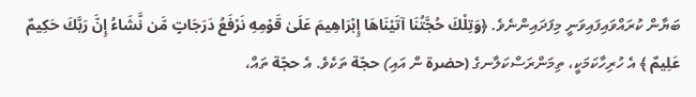ބަޔާން ކުރައްވައިފައިވަނީ މިފަދައިންނެވެ. ﴿وَتِلْكَ حُجَّتُنَا آتَيْنَاهَا إِبْرَاهِيمَ عَلَىٰ قَوْمِهِ نَرْفَعُ دَرَجَاتٍ مَّن نَّشَاءُ إِنَّ رَبَّكَ حَكِيمٌ عَلِيمٌ ﴾ އެ ހުރިހާކަމަކީ، ތިމަންރަސްކަލާނގެ (حضرة ން އައި) حجّة ތަކެވެ. އެ حجّة ތައް،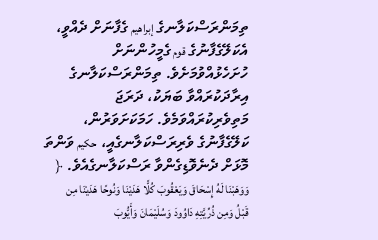ތިމަންރަސްކަލާނގެ إبراهيم ގެފާނަށް ދެއްވީ، އެކަލޭގެފާނުގެ قوم ގެމީހުންނަށް ހުށަހެޅުއްވުމަށެވެ. ތިމަންރަސްކަލާނގެ އިރާދަކުރައްވާ ބަޔަކު، ދަރަޖަ މަތިވެރިކުރައްވަމެވެ. ހަމަކަށަވަރުން، ކަލޭގެފާނުގެ ވެރިރަސްކަލާނގެއީ، حكيم ވަންތަ މޮޅަށް ދެނެވޮޑިގެންވާ ރަސްކަލާނގެއެވެ. ﴿ وَوَهَبْنَا لَهُ إِسْحَاقَ وَيَعْقُوبَ كُلًّا هَدَيْنَا وَنُوحًا هَدَيْنَا مِن قَبْلُ وَمِن ذُرِّيَّتِهِ دَاوُودَ وَسُلَيْمَانَ وَأَيُّوبَ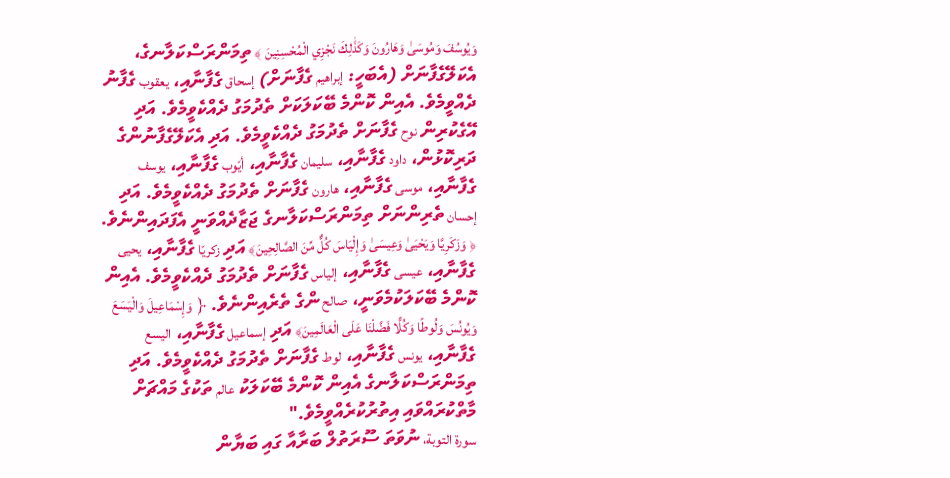وَيُوسُفَ وَمُوسَىٰ وَهَارُونَ وَكَذَٰلِكَ نَجْزِي الْمُحْسِنِينَ ﴾ ތިމަންރަސްކަލާނގެ، އެކަލޭގެފާނަށް (އެބަހީ: إبراهيم ގެފާނަށް) إسحاق ގެފާނާއި، يعقوب ގެފާނު ދެއްވީމެވެ. އެއިން ކޮންމެ ބޭކަލަކަށް ތެދުމަގު ދެއްކެވީމެވެ. އަދި އޭގެކުރިން نوح ގެފާނަށް ތެދުމަގު ދެއްކެވީމެވެ. އަދި އެކަލޭގެފާނުންގެ ދަރިކޮޅުން، داود ގެފާނާއި، سليمان ގެފާނާއި، أيّوب ގެފާނާއި، يوسف ގެފާނާއި، موسى ގެފާނާއި، هارون ގެފާނަށް ތެދުމަގު ދެއްކެވީމެވެ. އަދި إحسان ތެރިންނަށް ތިމަންރަސްކަލާނގެ ޖަޒާދެއްވަނީ އެފަދައިންނެވެ. ﴿ وَزَكَرِيَّا وَيَحْيَىٰ وَعِيسَىٰ وَإِلْيَاسَ كُلٌّ مِّنَ الصَّالِحِينَ﴾ އަދި زكريّا ގެފާނާއި، يحيى ގެފާނާއި، عيسى ގެފާނާއި، إلياس ގެފާނަށް ތެދުމަގު ދެއްކެވީމެވެ. އެއިން ކޮންމެ ބޭކަލަކުމެވަނީ، صالح ންގެ ތެރެއިންނެވެ. ﴿ وَإِسْمَاعِيلَ وَالْيَسَعَ وَيُونُسَ وَلُوطًا وَكُلًّا فَضَّلْنَا عَلَى الْعَالَمِينَ﴾ އަދި إسماعيل ގެފާނާއި، اليسع ގެފާނާއި، يونس ގެފާނާއި، لوط ގެފާނަށް ތެދުމަގު ދެއްކެވީމެވެ. އަދި ތިމަންރަސްކަލާނގެ އެއިން ކޮންމެ ބޭކަލަކު عالم ތަކުގެ މައްޗަށް މާތްކުރައްވައި އިތުރުކުރެއްވީމެވެ."
سورة التوبة، ނުވަތަ ސޫރަތުލް ބަރާއާ ގައި ބަޔާން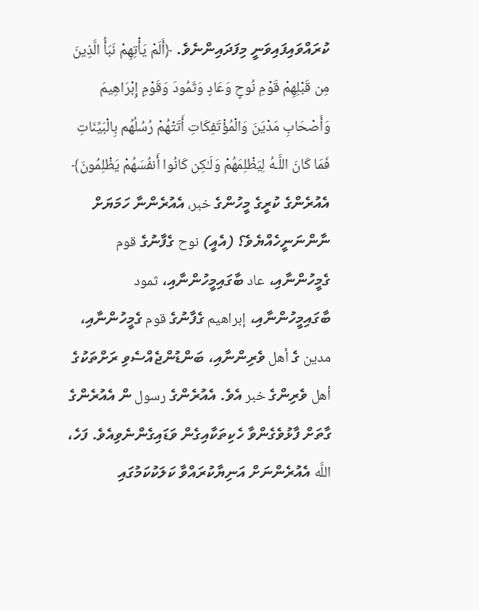ކުރައްވައިފައިވަނީ މިފަދައިންނެވެ. ﴿أَلَمْ يَأْتِهِمْ نَبَأُ الَّذِينَ مِن قَبْلِهِمْ قَوْمِ نُوحٍ وَعَادٍ وَثَمُودَ وَقَوْمِ إِبْرَاهِيمَ وَأَصْحَابِ مَدْيَنَ وَالْمُؤْتَفِكَاتِ أَتَتْهُمْ رُسُلُهُم بِالْبَيِّنَاتِ فَمَا كَانَ اللَّـهُ لِيَظْلِمَهُمْ وَلَـٰكِن كَانُوا أَنفُسَهُمْ يَظْلِمُونَ﴾ އެއުރެންގެ ކުރީގެ މީހުންގެ خبر، އެއުރެންނާ ހަމަޔަށް ނާންނަނީހެއްޔެވެ؟ (އެއީ) نوح ގެފާނުގެ قوم ގެމީހުންނާއި، عاد ބާގައިމީހުންނާއި، ثمود ބާގައިމީހުންނާއި، إبراهيم ގެފާނުގެ قوم ގެމީހުންނާއި، مدين ގެ أهل ވެރިންނާއި، ބަންޑުންޖެއްސެވި ރަށްތަކުގެ أهل ވެރިންގެ خبر އެވެ. އެއުރެންގެ رسول ން އެއުރެންގެ ގާތަށް ފާޅުވެގެންވާ ހެކިތަކާއިގެން ވަޑައިގެންނެވިއެވެ. ފަހެ، اللَّه އެއުރެންނަށް އަނިޔާކުރައްވާ ކަލަކުކަމުގައި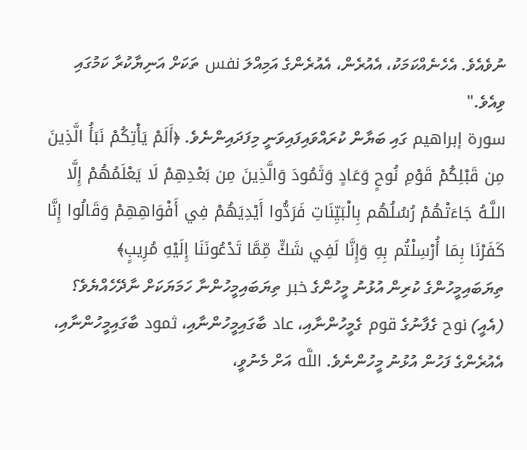ނުވެއެވެ. އެހެނެއްކަމަކު، އެއުރެން، އެއުރެންގެ އަމިއްލަ نفس ތަކަށް އަނިޔާކުރާ ކަމުގައި ވިއެވެ."
سورة إبراهيم ގައި ބަޔާން ކުރައްވައިފައިވަނީ މިފަދައިންނެވެ. ﴿أَلَمْ يَأْتِكُمْ نَبَأُ الَّذِينَ مِن قَبْلِكُمْ قَوْمِ نُوحٍ وَعَادٍ وَثَمُودَ وَالَّذِينَ مِن بَعْدِهِمْ لَا يَعْلَمُهُمْ إِلَّا اللَّـهُ جَاءَتْهُمْ رُسُلُهُم بِالْبَيِّنَاتِ فَرَدُّوا أَيْدِيَهُمْ فِي أَفْوَاهِهِمْ وَقَالُوا إِنَّا كَفَرْنَا بِمَا أُرْسِلْتُم بِهِ وَإِنَّا لَفِي شَكٍّ مِّمَّا تَدْعُونَنَا إِلَيْهِ مُرِيبٍ﴾ ތިޔަބައިމީހުންގެ ކުރިން އުޅުނު މީހުންގެ خبر ތިޔަބައިމީހުންނާ ހަމަޔަކަށް ނާދޭހެއްޔެވެ؟ (އެއީ) نوح ގެފާނުގެ قوم ގެމީހުންނާއި، عاد ބާގައިމީހުންނާއި، ثمود ބާގައިމީހުންނާއި، އެއުރެންގެ ފަހުން އުޅުނު މީހުންނެވެ. اللَّه އަށް މެނުވީ،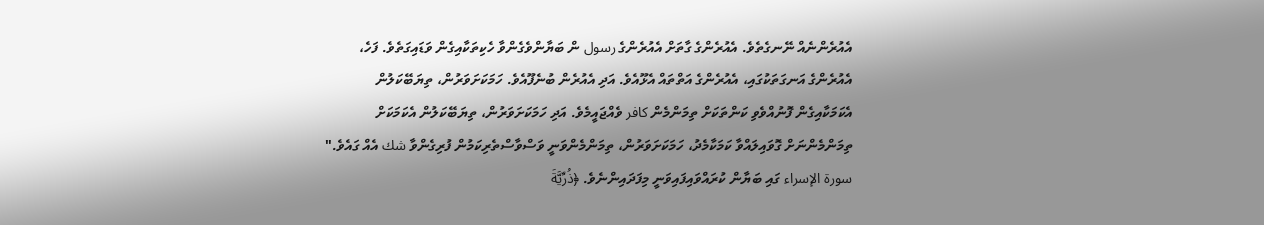އެއުރެންނެއް ނޭނގެތެވެ. އެއުރެންގެ ގާތަށް އެއުރެންގެ رسول ން ބަޔާންވެގެންވާ ހެކިތަކާއިގެން ވަޑައިގަތެވެ. ފަހެ، އެއުރެންގެ އަނގަތަކުގައި، އެއުރެންގެ އަތްތައް އެޅޫއެވެ. އަދި އެއުރެން ބުނެފޫއެވެ. ހަމަކަށަވަރުން، ތިޔަބޭކަލުން އެކަމަކާއިގެން ފޮނުއްވެވި ކަންތަކަށް ތިމަންމެން كافر ވެއްޖައީމެވެ. އަދި ހަމަކަށަވަރުން، ތިޔަބޭކަލުން އެކަމަކަށް ތިމަންމެންނަށް ގޮވައިލައްވާ ކަމަކާމެދު، ހަމަކަށަވަރުން، ތިމަންމެންވަނީ ވަސްވާސްތެރިކަމުން ފުރިގެންވާ شك އެއް ގައެވެ."
سورة الإسراء ގައި ބަޔާން ކުރައްވައިފައިވަނީ މިފަދައިންނެވެ. ﴿ذُرِّيَّةَ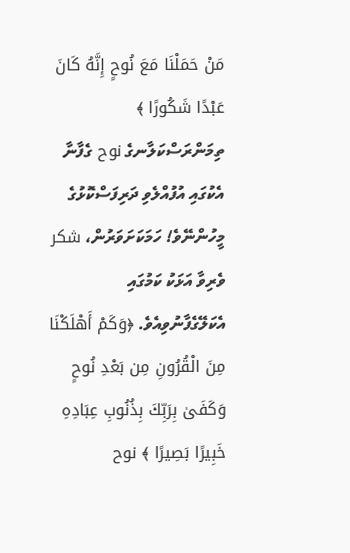مَنْ حَمَلْنَا مَعَ نُوحٍ إِنَّهُ كَانَ عَبْدًا شَكُورًا ﴾ ތިމަންރަސްކަލާނގެ نوح ގެފާނާ އެކުގައި އުފުއްލެވި ދަރިފަސްކޮޅުގެ މީހުންނޭވެ! ހަމަކަށަވަރުން، شكر ވެރިވާ އަޅަކު ކަމުގައި އެކަލޭގެފާނުވިއެވެ. ﴿وَكَمْ أَهْلَكْنَا مِنَ الْقُرُونِ مِن بَعْدِ نُوحٍ وَكَفَىٰ بِرَبِّكَ بِذُنُوبِ عِبَادِهِ خَبِيرًا بَصِيرًا ﴾ نوح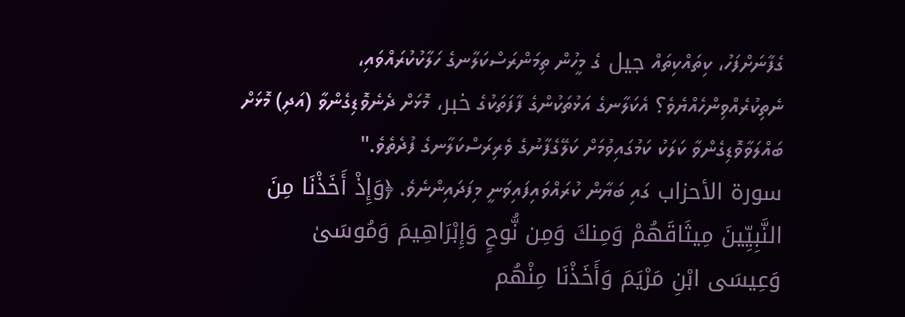ގެފާނަށްފަހު، ކިތައްކިތައް جيل ގެ މީހުން ތިމަންރަސްކަލާނގެ ހަލާކުކުރައްވައި، ނެތިކުރެއްވިންހެއްޔެވެ؟ އެކަލާނގެ އަޅުތަކުންގެ ފާފަތަކުގެ خبر، މޮޅަށް ދެނެވޮޑިގެންވާ (އަދި) މޮޅަށް ބައްލަވާވޮޑިގެންވާ ކަލަކު ކަމުގައިވުމަށް ކަލޭގެފާނުގެ ވެރިރަސްކަލާނގެ ފުދެތެވެ."
سورة الأحزاب ގައި ބަޔާން ކުރައްވައިފައިވަނީ މިފަދައިންނެވެ. ﴿وَإِذْ أَخَذْنَا مِنَ النَّبِيِّينَ مِيثَاقَهُمْ وَمِنكَ وَمِن نُّوحٍ وَإِبْرَاهِيمَ وَمُوسَىٰ وَعِيسَى ابْنِ مَرْيَمَ وَأَخَذْنَا مِنْهُم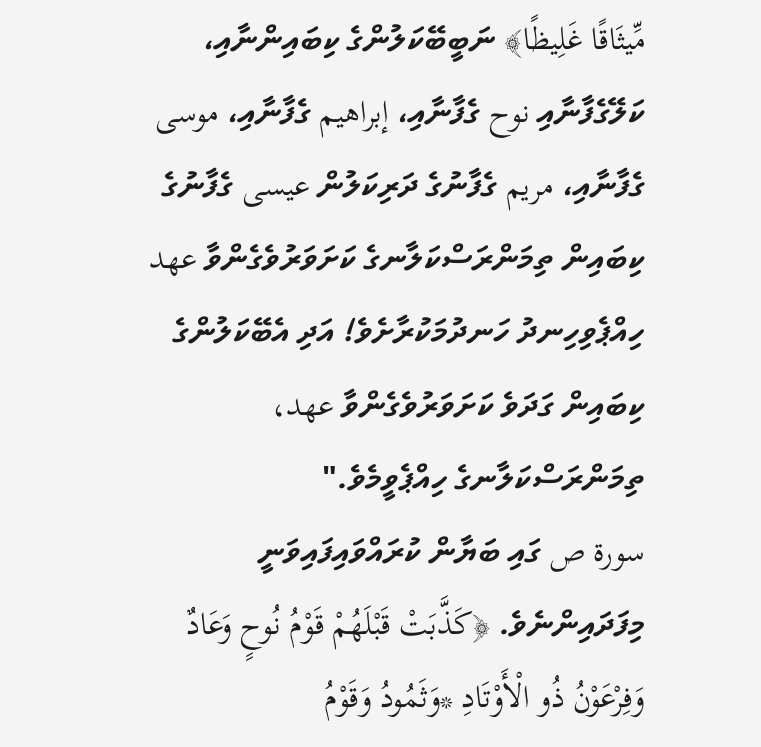مِّيثَاقًا غَلِيظًا﴾ ނަބީބޭކަލުންގެ ކިބައިންނާއި، ކަލޭގެފާނާއި نوح ގެފާނާއި، إبراهيم ގެފާނާއި، موسى ގެފާނާއި، مريم ގެފާނުގެ ދަރިކަލުން عيسى ގެފާނުގެ ކިބައިން ތިމަންރަސްކަލާނގެ ކަށަވަރުވެގެންވާ عهد ހިއްޕެވިހިނދު ހަނދުމަކުރާށެވެ! އަދި އެބޭކަލުންގެ ކިބައިން ގަދަވެ ކަށަވަރުވެގެންވާ عهد، ތިމަންރަސްކަލާނގެ ހިއްޕެވީމެވެ."
سورة ص ގައި ބަޔާން ކުރައްވައިފައިވަނީ މިފަދައިންނެވެ. ﴿كَذَّبَتْ قَبْلَهُمْ قَوْمُ نُوحٍ وَعَادٌ وَفِرْعَوْنُ ذُو الْأَوْتَادِ *وَثَمُودُ وَقَوْمُ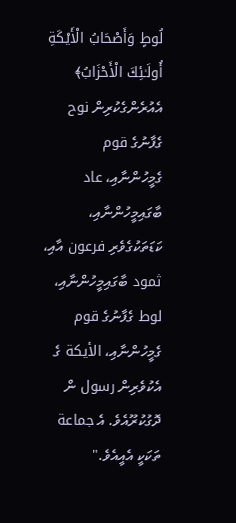لُوطٍ وَأَصْحَابُ الْأَيْكَةِ أُولَـٰئِكَ الْأَحْزَابُ﴾ އެއުރެންގެކުރިން نوح ގެފާނުގެ قوم ގެމީހުންނާއި، عاد ބާގައިމީހުންނާއި، ކަޑަތަކުގެވެރި فرعون އާއި، ثمود ބާގައިމީހުންނާއި، لوط ގެފާނުގެ قوم ގެމީހުންނާއި، الأيكة ގެ އެކުވެރިން رسول ން ދޮގުކުރޫއެވެ. އެ جماعة ތަކަކީ އެއީއެވެ."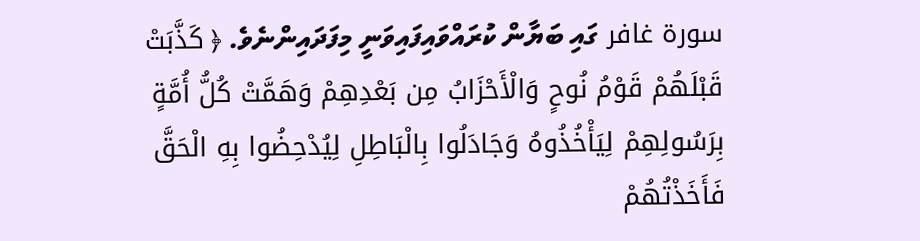سورة غافر ގައި ބަޔާން ކުރައްވައިފައިވަނީ މިފަދައިންނެވެ. ﴿ كَذَّبَتْ قَبْلَهُمْ قَوْمُ نُوحٍ وَالْأَحْزَابُ مِن بَعْدِهِمْ وَهَمَّتْ كُلُّ أُمَّةٍ بِرَسُولِهِمْ لِيَأْخُذُوهُ وَجَادَلُوا بِالْبَاطِلِ لِيُدْحِضُوا بِهِ الْحَقَّ فَأَخَذْتُهُمْ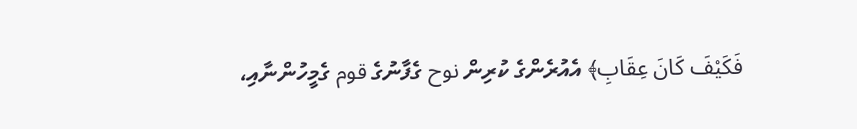فَكَيْفَ كَانَ عِقَابِ﴾ އެއުރެންގެ ކުރިން نوح ގެފާނުގެ قوم ގެމީހުންނާއި،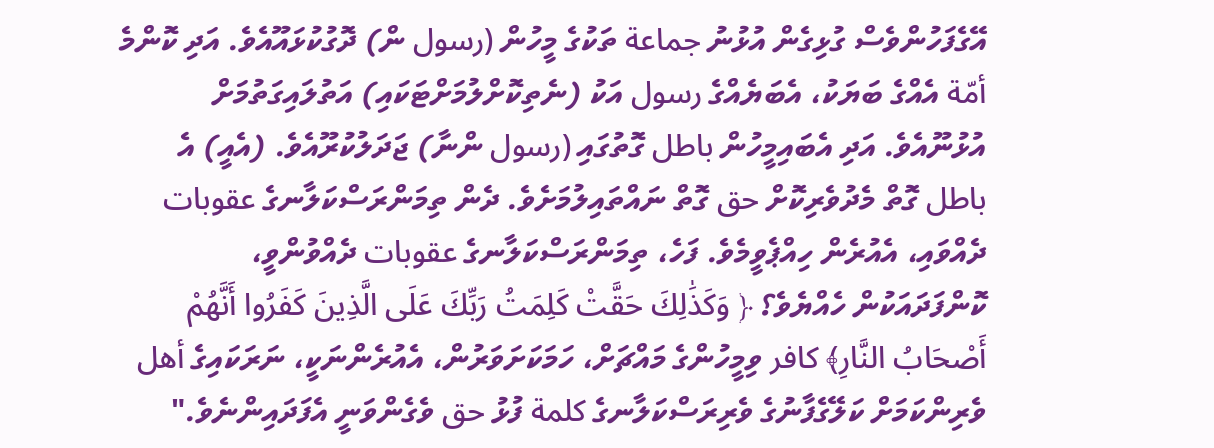އޭގެފަހުންވެސް ގުޅިގެން އުޅުނު جماعة ތަކުގެ މީހުން (رسول ން) ދޮގުކުޅައޫއެވެ. އަދި ކޮންމެ أمّة އެއްގެ ބަޔަކު، އެބަޔެއްގެ رسول އަކު (ނެތިކޮށްލުމަށްޓަކައި) އަތުލައިގަތުމަށް އުޅުނޫއެވެ. އަދި އެބައިމީހުން باطل ގޮތުގައި (رسول ންނާ) ޖަދަލުކުރޫއެވެ. (އެއީ) އެ باطل ގޮތް މެދުވެރިކޮށް حق ގޮތް ނައްތައިލުމަށެވެ. ދެން ތިމަންރަސްކަލާނގެ عقوبات ދެއްވައި، އެއުރެން ހިއްޕެވީމެވެ. ފަހެ، ތިމަންރަސްކަލާނގެ عقوبات ދެއްވުންވީ، ކޮންފަދައަކުން ހެއްޔެވެ؟ ﴿ وَكَذَٰلِكَ حَقَّتْ كَلِمَتُ رَبِّكَ عَلَى الَّذِينَ كَفَرُوا أَنَّهُمْ أَصْحَابُ النَّارِ﴾ كافر ވިމީހުންގެ މައްޗަށް، ހަމަކަށަވަރުން، އެއުރެންނަކީ، ނަރަކައިގެ أهل ވެރިންކަމަށް ކަލޭގެފާނުގެ ވެރިރަސްކަލާނގެ كلمة ފުޅު حق ވެގެންވަނީ އެފަދައިންނެވެ."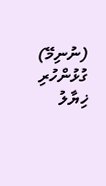(ނުނިމޭ)
ގުޅުންހުރި
ޚިޔާލު